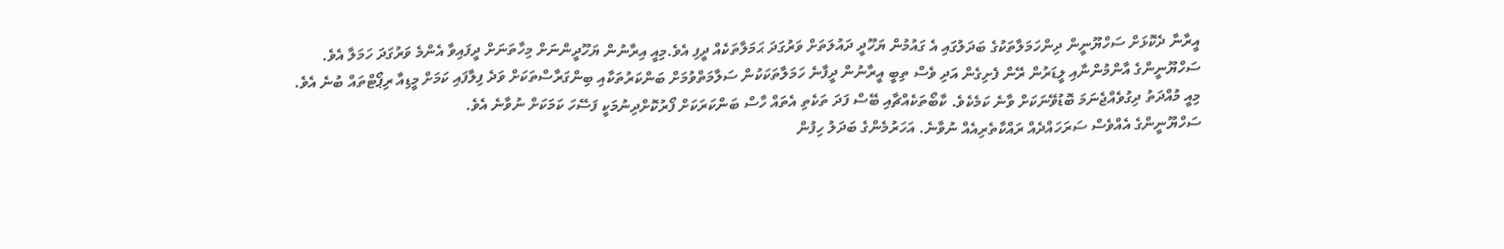އީރާނާ ދެކޮޅަށް ސަހްޔޫނީން ދިންހަމަލާތަކުގެ ބަދަލުގައި އެ ގައުމުން ޔަހޫދީ ދައުލަތަށް ވަރުގަދަ ޙަމަލާތަކެއް ދީފި އެވެ.މިއީ އިރާނުން ޔަހޫދީންނަށް މިހާތަނަށް ދީފައިވާ އެންމެ ވަރުގަދަ ހަމަލާ އެވެ.
ސަހްޔޫނީންގެ އާންމުންނާއި ލީޑަރުން ރޭން ފެށިގެން އަދި ވެސް ތިބީ އީރާނުން ދީފާނެ ހަމަލާތަކަކުން ސަލާމަތްވުމަށް ބަންކަރުތަކާއި ބިންގަރާސްތަކަށް ވަދެ ފިލާފައި ކަމަށް މީޑިއާ ރިޕޯޓްތައް ބުނެ އެވެ.
މިއީ މުއްދަތު ދިގުވެއްޖެނަމަ ބޮޑުވޭނަކަށް ވާނެ ކަމެކެވެ. ކާބޯތަކެއްޗާއި ބޭސް ފަދަ ތަކެތި އެތައް ހާސް ބަންކަރަކަށް ފޯރުކޮށްދިނުމަކީ ފަސޭހަ ކަމަކަށް ނުވާނެ އެވެ.
ސަހްޔޫނީންގެ އެއްވެސް ސަރަހައްދެއް ރައްކާތެރިއެއް ނުވާނެ. އަހަރުމެންގެ ބަދަލު ހިފުން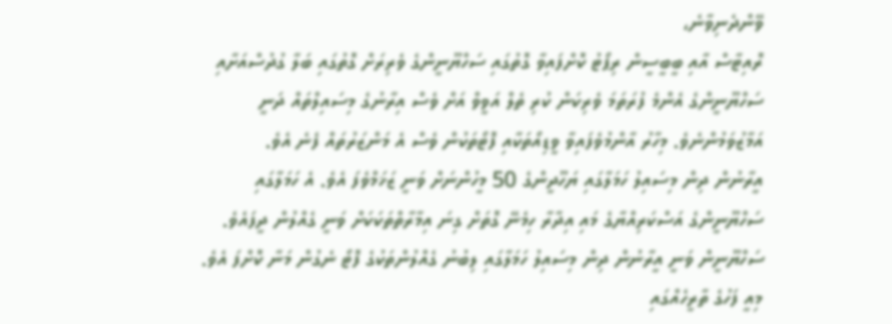ވޭންދެނިވާނެ،
ރޮއިޓާސް އާއި ބީބީސީން ރިޕޯޓު ކޮށްފައިވާ ގޮތުގައި ސަހްޔޫނީންގެ ވެރިރަށް ގޮތުގައި ބަލާ ގުދުސްއަށާއި ސަހްޔޫނީންގެ އެންމެ ފުރަތަމަ ވެރިކަން ކުރި ތެލް އަވީވް އަށް ވެސް އިރާނުގެ މިސައިލްތައް ދަނީ އަމާޒުވަމުންނެވެ. މިހާރު އާންމުވެފައިވާ ވީޑިއޯތަކާއި ފޮޓޯތަކުން ވެސް އެ މަންޒަރުތައް ފެނެ އެވެ.
އީރާނުން ދިން މިސައިލު ހަމަލާގައި ޔަހޫދީންގެ 50 މީހުންނަށް ވަނީ ޒަޚަމްވެފަ އެވެ. އެ ހަމަލާގައި ސަހްޔޫނީންގެ އަސްކަރިއްޔާގެ މައި އިދާރާ ހިމެނޭ ގޮތަށް ގިނަ އިމާރާތްތަކަކަށް ވަނީ ގެއްލުން ދީފައެވެ. ސަހްޔޫނީން ވަނީ އީރާނުން ދިން މިސައިލު ހަމަލާގައި ލިބުނު ގެއްލުންތަކުގެ ފޮޓޯ ނެގުން މަނާ ކޮށްފަ އެވެ.
މިއީ ފަހުގެ ތާރީހެއްގައި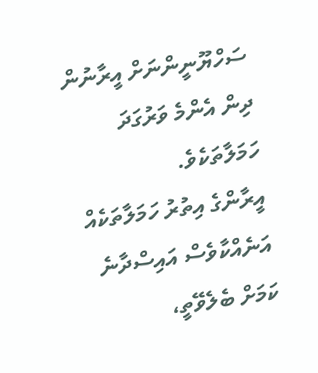ސަހްޔޫނީންނަށް އީރާނުން ދިން އެންމެ ވަރުގަދަ ހަމަލާތަކެވެ.
އީރާންގެ އިތުރު ހަމަލާތަކެއް އަނެއްކާވެސް އައިސްދާނެ ކަމަށް ބެލެވޭތީ،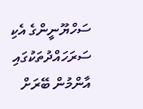ސަހްޔޫނީންގެ އެކި ސަރަހައްދުތަކުގައި އާންމުން ބޭރަށް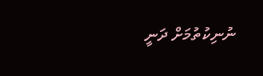ނުނިކުތުމަށް ދަނީ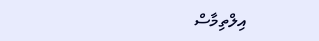އިލްތިމާސް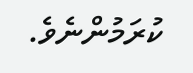ކުރަމުންނެވެ.